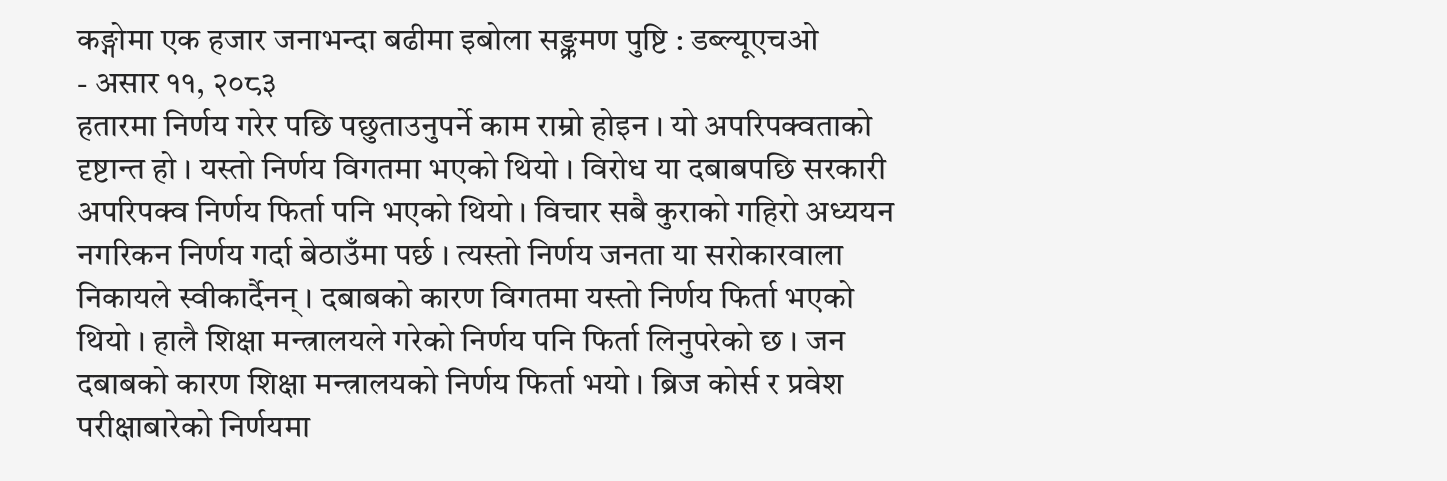कङ्गोमा एक हजार जनाभन्दा बढीमा इबोला सङ्क्रमण पुष्टि : डब्ल्यूएचओ
- असार ११, २०८३
हतारमा निर्णय गरेर पछि पछुताउनुपर्ने काम राम्रो होइन । यो अपरिपक्वताको दृष्टान्त हो । यस्तो निर्णय विगतमा भएको थियो । विरोध या दबाबपछि सरकारी अपरिपक्व निर्णय फिर्ता पनि भएको थियो । विचार सबै कुराको गहिरो अध्ययन नगरिकन निर्णय गर्दा बेठाउँमा पर्छ । त्यस्तो निर्णय जनता या सरोकारवाला निकायले स्वीकार्दैनन् । दबाबको कारण विगतमा यस्तो निर्णय फिर्ता भएको थियो । हालै शिक्षा मन्त्रालयले गरेको निर्णय पनि फिर्ता लिनुपरेको छ । जन दबाबको कारण शिक्षा मन्त्रालयको निर्णय फिर्ता भयो । ब्रिज कोर्स र प्रवेश परीक्षाबारेको निर्णयमा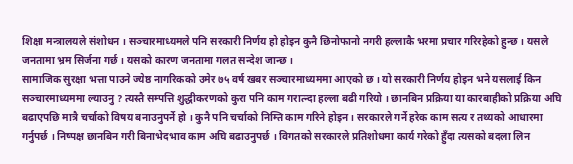शिक्षा मन्त्रालयले संशोधन । सञ्चारमाध्यमले पनि सरकारी निर्णय हो होइन कुनै छिनोफानो नगरी हल्लाकै भरमा प्रचार गरिरहेको हुन्छ । यसले जनतामा भ्रम सिर्जना गर्छ । यसको कारण जनतामा गलत सन्देश जान्छ ।
सामाजिक सुरक्षा भत्ता पाउने ज्येष्ठ नागरिकको उमेर ७५ वर्ष खबर सञ्चारमाध्यममा आएको छ । यो सरकारी निर्णय होइन भने यसलाई किन सञ्चारमाध्यममा ल्याउनु ? त्यस्तै सम्पत्ति शुद्धीकरणको कुरा पनि काम गरात्न्दा हल्ला बढी गरियो । छानबिन प्रक्रिया या कारबाहीको प्रक्रिया अघि बढाएपछि मात्रै चर्चाको विषय बनाउनुपर्ने हो । कुनै पनि चर्चाको निम्ति काम गरिने होइन । सरकारले गर्ने हरेक काम सत्य र तथ्यको आधारमा गर्नुपर्छ । निष्पक्ष छानबिन गरी बिनाभेदभाव काम अघि बढाउनुपर्छ । विगतको सरकारले प्रतिशोधमा कार्य गरेको हुँदा त्यसको बदला लिन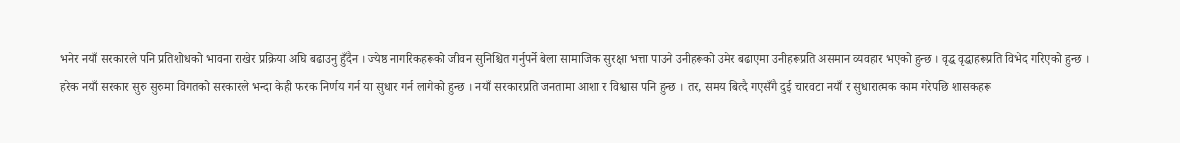भनेर नयाँ सरकारले पनि प्रतिशोधको भावना राखेर प्रक्रिया अघि बढाउनु हुँदैन । ज्येष्ठ नागरिकहरूको जीवन सुनिश्चित गर्नुपर्ने बेला सामाजिक सुरक्षा भत्ता पाउने उनीहरूको उमेर बढाएमा उनीहरूप्रति असमान व्यवहार भएको हुन्छ । वृद्ध वृद्धाहरूप्रति विभेद गरिएको हुन्छ ।
हरेक नयाँ सरकार सुरु सुरुमा विगतको सरकारले भन्दा केही फरक निर्णय गर्न या सुधार गर्न लागेको हुन्छ । नयाँ सरकारप्रति जनतामा आशा र विश्वास पनि हुन्छ । तर, समय बित्दै गएसँगै दुई चारवटा नयाँ र सुधारात्मक काम गरेपछि शासकहरू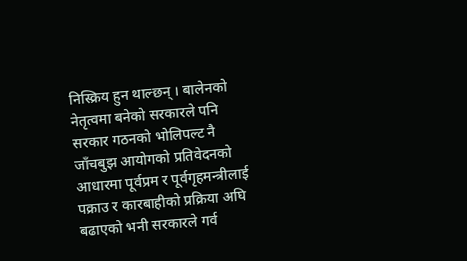निस्क्रिय हुन थाल्छन् । बालेनको नेतृत्वमा बनेको सरकारले पनि सरकार गठनको भोलिपल्ट नै जाँचबुझ आयोगको प्रतिवेदनको आधारमा पूर्वप्रम र पूर्वगृहमन्त्रीलाई पक्राउ र कारबाहीको प्रक्रिया अघि बढाएको भनी सरकारले गर्व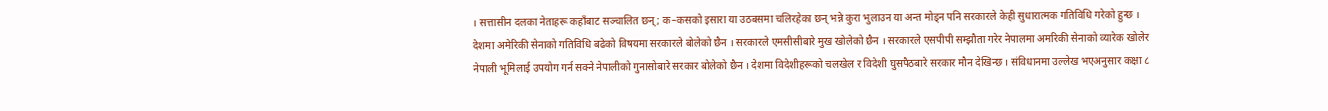। सत्तासीन दलका नेताहरू कहाँबाट सञ्चालित छन्; क–कसको इसारा या उठबसमा चलिरहेका छन् भन्ने कुरा भुलाउन या अन्त मोड्न पनि सरकारले केही सुधारात्मक गतिविधि गरेको हुन्छ ।
देशमा अमेरिकी सेनाको गतिविधि बढेको विषयमा सरकारले बोलेको छैन । सरकारले एमसीसीबारे मुख खोलेको छैन । सरकारले एसपीपी सम्झौता गरेर नेपालमा अमरिकी सेनाको व्यारेक खोलेर नेपाली भूमिलाई उपयोग गर्न सक्ने नेपालीको गुनासोबारे सरकार बोलेको छैन । देशमा विदेशीहरूको चलखेल र विदेशी घुसपैठबारे सरकार मौन देखिन्छ । संविधानमा उल्लेख भएअनुसार कक्षा ८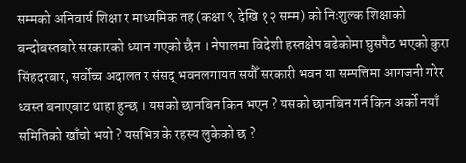सम्मको अनिवार्य शिक्षा र माध्यमिक तह (कक्षा ९ देखि १२ सम्म) को निःशुल्क शिक्षाको बन्दोबस्तबारे सरकारको ध्यान गएको छैन । नेपालमा विदेशी हस्तक्षेप बढेकोमा घुसपैठ भएको कुरा सिंहदरबार, सर्वोच्च अदालत र संसद् भवनलगायत सयौँ सरकारी भवन या सम्पत्तिमा आगजनी गरेर ध्वस्त बनाएबाट थाहा हुन्छ । यसको छानबिन किन भएन ? यसको छानबिन गर्न किन अर्को नयाँ समितिको खाँचो भयो ? यसभित्र के रहस्य लुकेको छ ?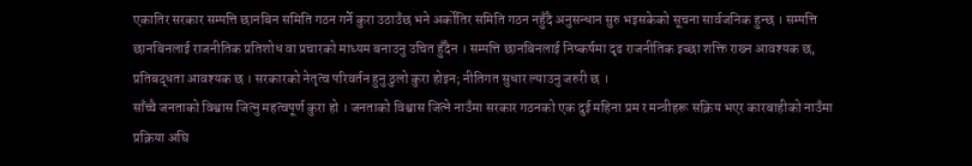एकातिर सरकार सम्पत्ति छानबिन समिति गठन गर्ने कुरा उठाउँछ भने अर्कोतिर समिति गठन नहुँदै अनुसन्धान सुरु भइसकेको सूचना सार्वजनिक हुन्छ । सम्पत्ति छानबिनलाई राजनीतिक प्रतिशोध वा प्रचारको माध्यम बनाउनु उचित हुँदैन । सम्पत्ति छानबिनलाई निष्कर्षमा दृढ राजनीतिक इच्छा शक्ति राख्न आवश्यक छ, प्रतिबद्धता आवश्यक छ । सरकारको नेतृत्व परिवर्तन हुनु ठुलो कुरा होइन; नीतिगत सुधार ल्याउनु जरुरी छ ।
साँच्चै जनताको विश्वास जित्नु महत्वपूर्ण कुरा हो । जनताको विश्वास जित्ने नाउँमा सरकार गठनको एक दुई महिना प्रम र मन्त्रीहरू सक्रिय भएर कारबाहीको नाउँमा प्रक्रिया अघि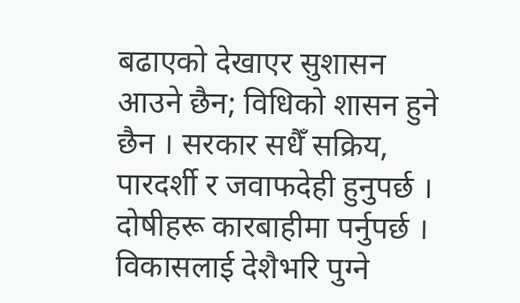बढाएको देखाएर सुशासन आउने छैन; विधिको शासन हुने छैन । सरकार सधैँ सक्रिय, पारदर्शी र जवाफदेही हुनुपर्छ । दोषीहरू कारबाहीमा पर्नुपर्छ । विकासलाई देशैभरि पुग्ने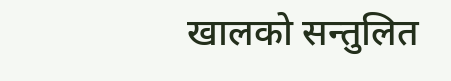खालको सन्तुलित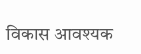विकास आवश्यक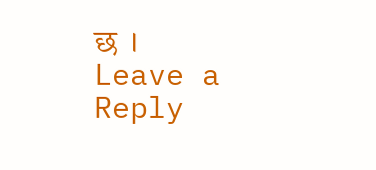छ ।
Leave a Reply